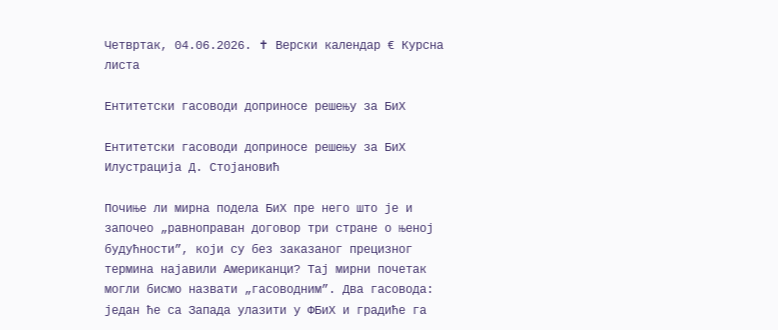Четвртак, 04.06.2026. ✝ Верски календар € Курсна листа

Ентитетски гасоводи доприносе решењу за БиХ

Ентитетски гасоводи доприносе решењу за БиХ
Илустрација Д. Стојановић

Почиње ли мирна подела БиХ пре него што је и започео „равноправан договор три стране о њеној будућности”, који су без заказаног прецизног термина најавили Американци? Тај мирни почетак могли бисмо назвати „гасоводним”. Два гасовода: један ће са Запада улазити у ФБиХ и градиће га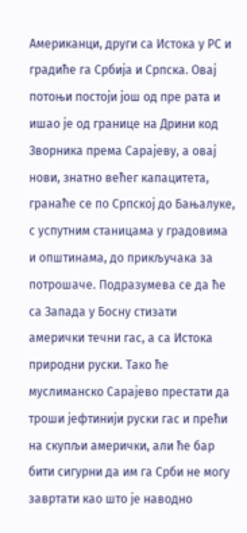Американци, други са Истока у РС и градиће га Србија и Српска. Овај потоњи постоји још од пре рата и ишао је од границе на Дрини код Зворника према Сарајеву, а овај нови, знатно већег капацитета, гранаће се по Српској до Бањалуке, с успутним станицама у градовима и општинама, до прикључака за потрошаче. Подразумева се да ће са Запада у Босну стизати амерички течни гас, а са Истока природни руски. Тако ће муслиманско Сарајево престати да троши јефтинији руски гас и прећи на скупљи амерички, али ће бар бити сигурни да им га Срби не могу завртати као што је наводно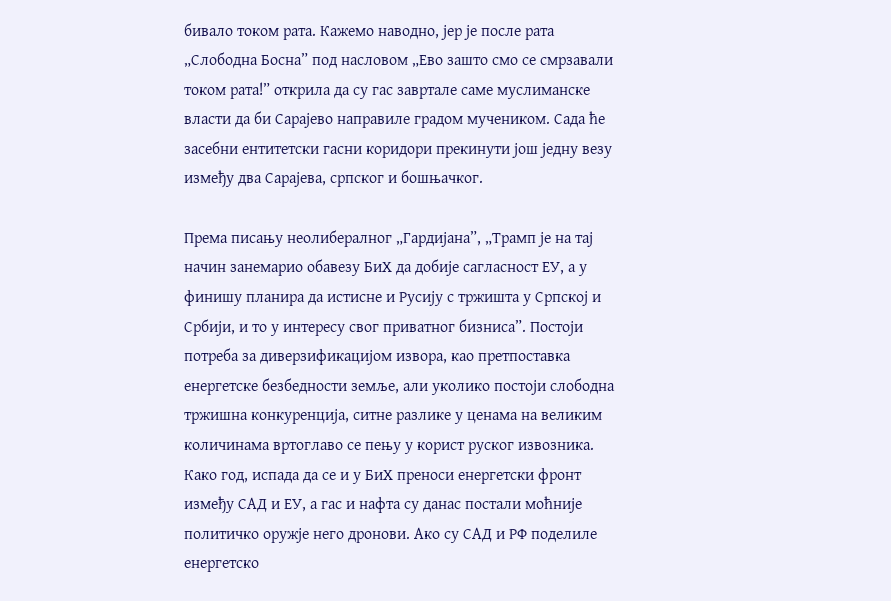бивало током рата. Кажемо наводно, јер је после рата „Слободна Босна” под насловом „Ево зашто смо се смрзавали током рата!” открила да су гас завртале саме муслиманске власти да би Сарајево направиле градом мучеником. Сада ће засебни ентитетски гасни коридори прекинути још једну везу између два Сарајева, српског и бошњачког.

Према писању неолибералног „Гардијана”, „Трамп је на тај начин занемарио обавезу БиХ да добије сагласност ЕУ, а у финишу планира да истисне и Русију с тржишта у Српској и Србији, и то у интересу свог приватног бизниса”. Постоји потреба за диверзификацијом извора, као претпоставка енергетске безбедности земље, али уколико постоји слободна тржишна конкуренција, ситне разлике у ценама на великим количинама вртоглаво се пењу у корист руског извозника. Како год, испада да се и у БиХ преноси енергетски фронт између САД и ЕУ, а гас и нафта су данас постали моћније политичко оружје него дронови. Ако су САД и РФ поделиле енергетско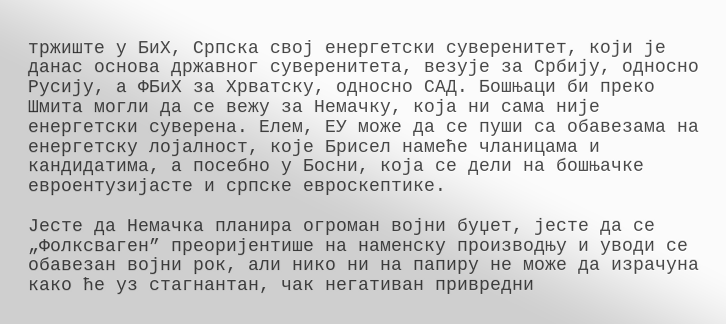тржиште у БиХ, Српска свој енергетски суверенитет, који је данас основа државног суверенитета, везује за Србију, односно Русију, а ФБиХ за Хрватску, односно САД. Бошњаци би преко Шмита могли да се вежу за Немачку, која ни сама није енергетски суверена. Елем, ЕУ може да се пуши са обавезама на енергетску лојалност, које Брисел намеће чланицама и кандидатима, а посебно у Босни, која се дели на бошњачке евроентузијасте и српске евроскептике.

Јесте да Немачка планира огроман војни буџет, јесте да се „Фолксваген” преоријентише на наменску производњу и уводи се обавезан војни рок, али нико ни на папиру не може да израчуна како ће уз стагнантан, чак негативан привредни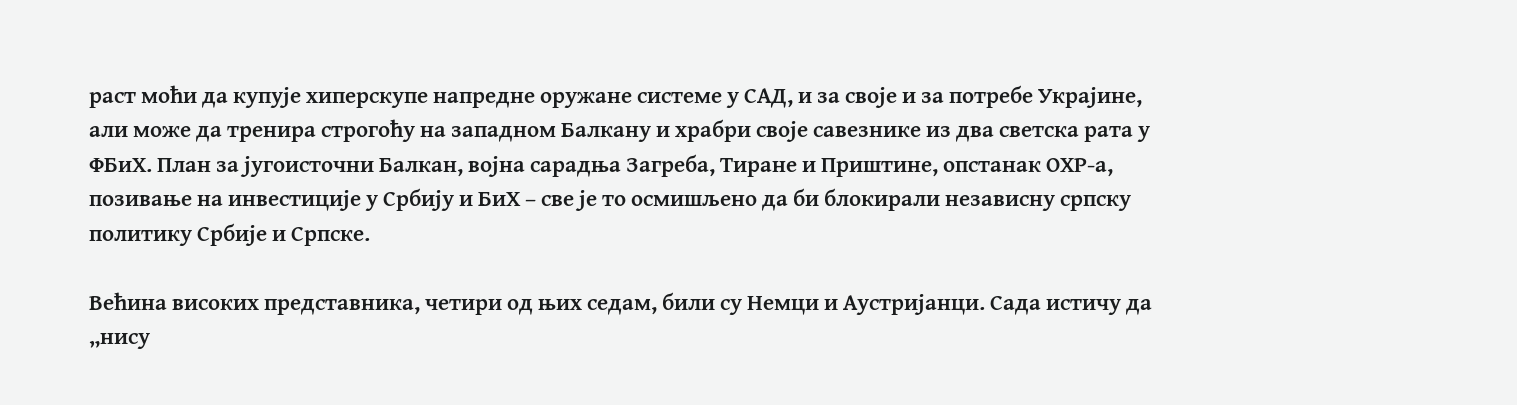раст моћи да купује хиперскупе напредне оружане системе у САД, и за своје и за потребе Украјине, али може да тренира строгоћу на западном Балкану и храбри своје савезнике из два светска рата у ФБиХ. План за југоисточни Балкан, војна сарадња Загреба, Тиране и Приштине, опстанак ОХР-а, позивање на инвестиције у Србију и БиХ – све је то осмишљено да би блокирали независну српску политику Србије и Српске.

Већина високих представника, четири од њих седам, били су Немци и Аустријанци. Сада истичу да „нису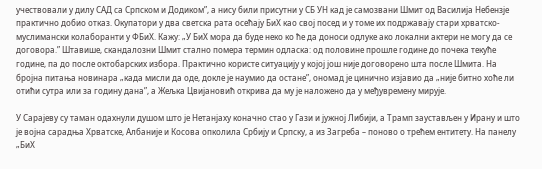учествовали у дилу САД са Српском и Додиком”, а нису били присутни у СБ УН кад је самозвани Шмит од Василија Небензје практично добио отказ. Окупатори у два светска рата осећају БиХ као свој посед и у томе их подржавају стари хрватско-муслимански колаборанти у ФБиХ. Кажу: „У БиХ мора да буде неко ко ће да доноси одлуке ако локални актери не могу да се договора.” Штавише, скандалозни Шмит стално помера термин одласка: од половине прошле године до почека текуће године, па до после октобарских избора. Практично користе ситуацију у којој још није договорено шта после Шмита. На бројна питања новинара „када мисли да оде, докле је наумио да остане”, ономад је цинично изјавио да „није битно хоће ли отићи сутра или за годину дана”, а Жељка Цвијановић открива да му је наложено да у међувремену мирује.

У Сарајеву су таман одахнули душом што је Нетанјаху коначно стао у Гази и јужној Либији, а Трамп заустављен у Ирану и што је војна сарадња Хрватске, Албаније и Косова опколила Србију и Српску, а из Загреба – поново о трећем ентитету. На панелу „БиХ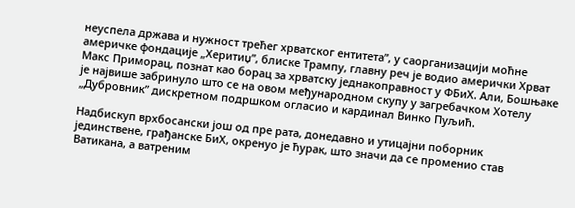неуспела држава и нужност трећег хрватског ентитета”, у саорганизацији моћне америчке фондације „Херитиџ”, блиске Трампу, главну реч је водио амерички Хрват Макс Приморац, познат као борац за хрватску једнакоправност у ФБиХ. Али, Бошњаке је највише забринуло што се на овом међународном скупу у загребачком Хотелу „Дубровник” дискретном подршком огласио и кардинал Винко Пуљић.

Надбискуп врхбосански још од пре рата, донедавно и утицајни поборник јединствене, грађанске БиХ, окренуо је ћурак, што значи да се променио став Ватикана, а ватреним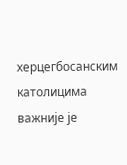херцегбосанским католицима важније је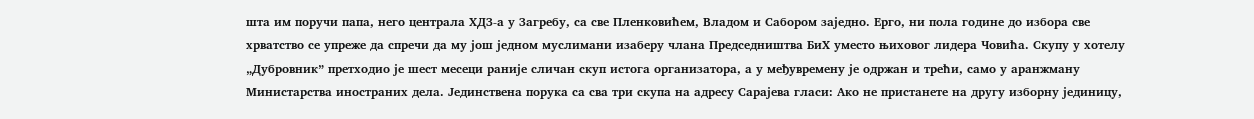шта им поручи папа, него централа ХДЗ-а у Загребу, са све Пленковићем, Владом и Сабором заједно. Ерго, ни пола године до избора све хрватство се упреже да спречи да му још једном муслимани изаберу члана Председништва БиХ уместо њиховог лидера Човића. Скупу у хотелу „Дубровник” претходио је шест месеци раније сличан скуп истога организатора, а у међувремену је одржан и трећи, само у аранжману Министарства иностраних дела. Јединствена порука са сва три скупа на адресу Сарајева гласи: Ако не пристанете на другу изборну јединицу,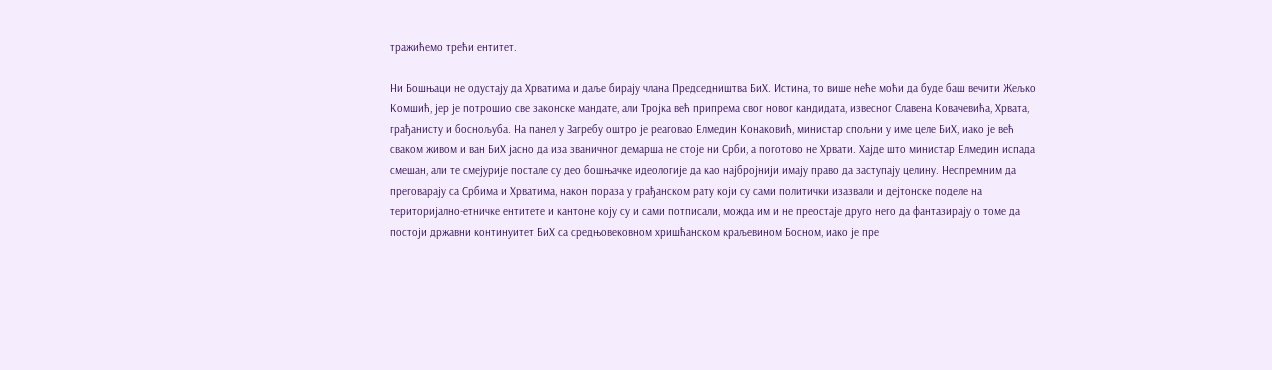тражићемо трећи ентитет.

Ни Бошњаци не одустају да Хрватима и даље бирају члана Председништва БиХ. Истина, то више неће моћи да буде баш вечити Жељко Комшић, јер је потрошио све законске мандате, али Тројка већ припрема свог новог кандидата, извесног Славена Ковачевића, Хрвата, грађанисту и боснољуба. На панел у Загребу оштро је реаговао Елмедин Конаковић, министар спољни у име целе БиХ, иако је већ сваком живом и ван БиХ јасно да иза званичног демарша не стоје ни Срби, а поготово не Хрвати. Хајде што министар Елмедин испада смешан, али те смејурије постале су део бошњачке идеологије да као најбројнији имају право да заступају целину. Неспремним да преговарају са Србима и Хрватима, након пораза у грађанском рату који су сами политички изазвали и дејтонске поделе на територијално-етничке ентитете и кантоне коју су и сами потписали, можда им и не преостаје друго него да фантазирају о томе да постоји државни континуитет БиХ са средњовековном хришћанском краљевином Босном, иако је пре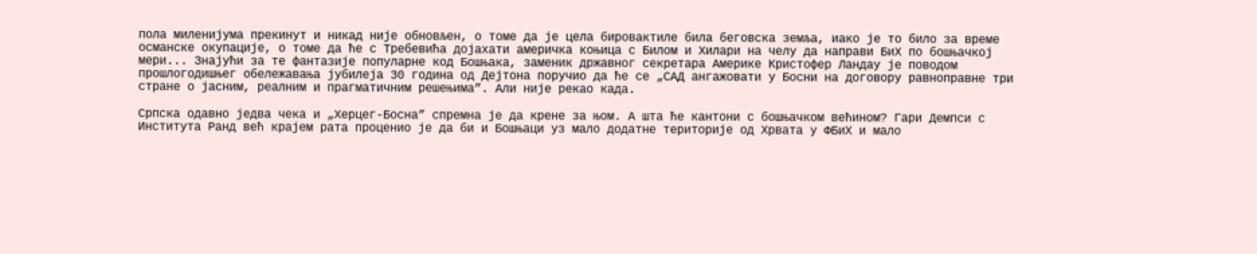пола миленијума прекинут и никад није обновљен, о томе да је цела бировактиле била беговска земља, иако је то било за време османске окупације, о томе да ће с Требевића дојахати америчка коњица с Билом и Хилари на челу да направи БиХ по бошњачкој мери... Знајући за те фантазије популарне код Бошњака, заменик државног секретара Америке Кристофер Ландау је поводом прошлогодишњег обележавања јубилеја 30 година од Дејтона поручио да ће се „САД ангажовати у Босни на договору равноправне три стране о јасним, реалним и прагматичним решењима”. Али није рекао када.

Српска одавно једва чека и „Херцег-Босна” спремна је да крене за њом. А шта ће кантони с бошњачком већином? Гари Демпси с Института Ранд већ крајем рата проценио је да би и Бошњаци уз мало додатне територије од Хрвата у ФБиХ и мало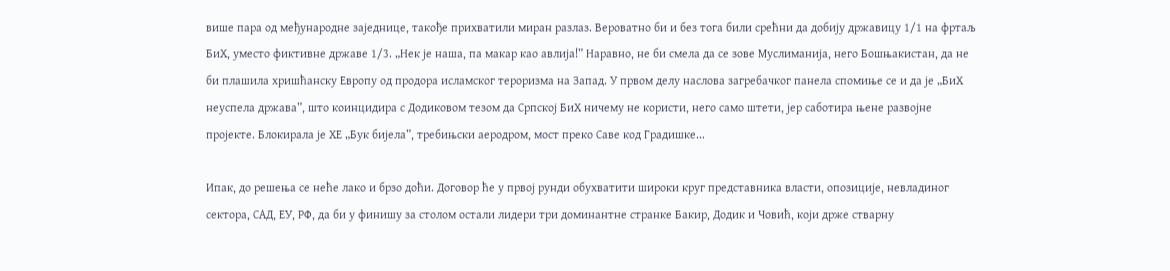више пара од међународне заједнице, такође прихватили миран разлаз. Вероватно би и без тога били срећни да добију државицу 1/1 на фртаљ БиХ, уместо фиктивне државе 1/3. „Нек је наша, па макар као авлија!” Наравно, не би смела да се зове Муслиманија, него Бошњакистан, да не би плашила хришћанску Европу од продора исламског тероризма на Запад. У првом делу наслова загребачког панела спомиње се и да је „БиХ неуспела држава”, што коинцидира с Додиковом тезом да Српској БиХ ничему не користи, него само штети, јер саботира њене развојне пројекте. Блокирала је ХЕ „Бук бијела”, требињски аеродром, мост преко Саве код Градишке...

Ипак, до решења се неће лако и брзо доћи. Договор ће у првој рунди обухватити широки круг представника власти, опозиције, невладиног сектора, САД, ЕУ, РФ, да би у финишу за столом остали лидери три доминантне странке Бакир, Додик и Човић, који држе стварну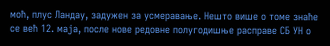моћ, плус Ландау, задужен за усмеравање. Нешто више о томе знаће се већ 12. маја, после нове редовне полугодишње расправе СБ УН о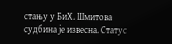стању у БиХ. Шмитова судбина је извесна. Статус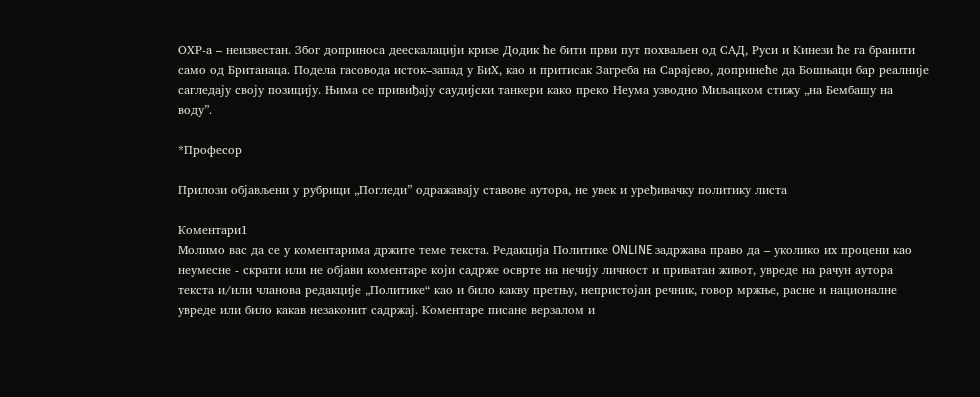ОХР-а – неизвестан. Због доприноса деескалацији кризе Додик ће бити први пут похваљен од САД, Руси и Кинези ће га бранити само од Британаца. Подела гасовода исток–запад у БиХ, као и притисак Загреба на Сарајево, допринеће да Бошњаци бар реалније сагледају своју позицију. Њима се привиђају саудијски танкери како преко Неума узводно Миљацком стижу „на Бембашу на воду”.

*Професор

Прилози објављени у рубрици „Погледи” одражавају ставове аутора, не увек и уређивачку политику листа

Коментари1
Молимо вас да се у коментарима држите теме текста. Редакција Политике ONLINE задржава право да – уколико их процени као неумесне - скрати или не објави коментаре који садрже осврте на нечију личност и приватан живот, увреде на рачун аутора текста и/или чланова редакције „Политике“ као и било какву претњу, непристојан речник, говор мржње, расне и националне увреде или било какав незаконит садржај. Коментаре писане верзалом и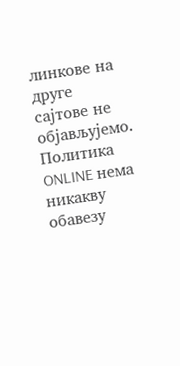линкове на друге сајтове не објављујемо. Политика ONLINE нема никакву обавезу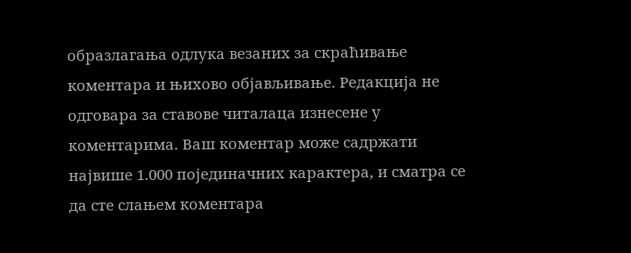образлагања одлука везаних за скраћивање коментара и њихово објављивање. Редакција не одговара за ставове читалаца изнесене у коментарима. Ваш коментар може садржати највише 1.000 појединачних карактера, и сматра се да сте слањем коментара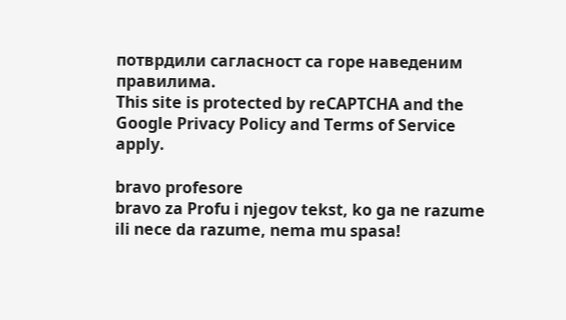потврдили сагласност са горе наведеним правилима.
This site is protected by reCAPTCHA and the Google Privacy Policy and Terms of Service apply.

bravo profesore
bravo za Profu i njegov tekst, ko ga ne razume ili nece da razume, nema mu spasa!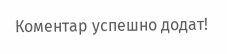Комeнтар успeшно додат!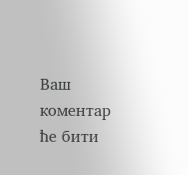Ваш комeнтар ћe бити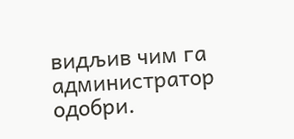видљив чим га администратор одобри.